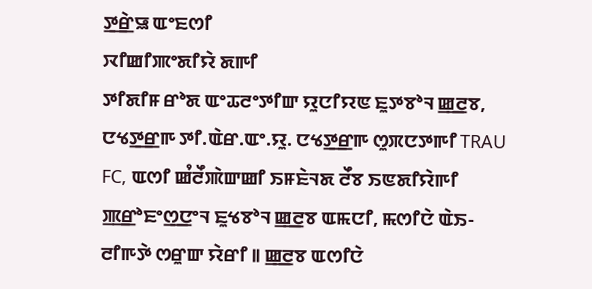ꯇ꯭ꯔꯥꯎ ꯑꯦꯐꯁꯤ
ꯋꯤꯀꯤꯄꯦꯗꯤꯌꯥ ꯗꯒꯤ
ꯇꯤꯗꯤꯝ ꯔꯣꯗ ꯑꯦꯊꯂꯦꯇꯤꯛ ꯌꯨꯅꯤꯌꯟ ꯐꯨꯇꯕꯣꯜ ꯀ꯭ꯂꯕ, ꯅꯠꯇ꯭ꯔꯒ ꯇꯤ.ꯑꯥꯔ.ꯑꯦ.ꯌꯨ. ꯅꯠꯇ꯭ꯔꯒ ꯁꯨꯞꯅꯇꯒꯤ TRAU FC, ꯑꯁꯤ ꯀꯪꯂꯩꯄꯥꯛꯀꯤ ꯏꯝꯐꯥꯜꯗ ꯂꯩꯕ ꯏꯟꯗꯤꯌꯥꯒꯤ ꯄ꯭ꯔꯣꯐꯦꯁ꯭ꯅꯦꯜ ꯐꯨꯠꯕꯣꯜ ꯀ꯭ꯂꯕ ꯑꯃꯅꯤ, ꯃꯁꯤꯅꯥ ꯑꯥꯏ-ꯂꯤꯒꯇꯥ ꯁꯔꯨꯛ ꯌꯥꯔꯤ ꯫ ꯀ꯭ꯂꯕ ꯑꯁꯤꯅꯥ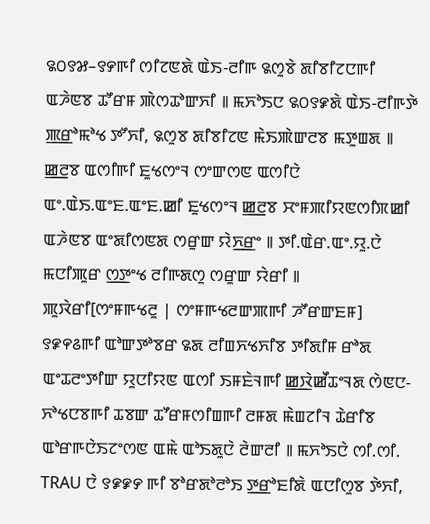꯲꯰꯱꯷–꯱꯸ꯒꯤ ꯁꯤꯖꯟꯗꯥ ꯑꯥꯏ-ꯂꯤꯒ ꯲ꯁꯨꯕꯥ ꯗꯤꯕꯤꯖꯅꯒꯤ ꯑꯍꯥꯟꯕ ꯊꯧꯔꯝ ꯄꯥꯁꯊꯣꯛꯈꯤ ꯫ ꯃꯈꯣꯏꯅ ꯲꯰꯱꯹ꯗꯥ ꯑꯥꯏ-ꯂꯤꯒꯇꯥ ꯄ꯭ꯔꯣꯃꯣꯠ ꯇꯧꯈꯤ, ꯲ꯁꯨꯕ ꯗꯤꯕꯤꯖꯟ ꯃꯥꯏꯄꯥꯛꯂꯕ ꯃꯇꯨꯡꯗ ꯫
ꯀ꯭ꯂꯕ ꯑꯁꯤꯒꯤ ꯐꯨꯠꯁꯦꯜ ꯁꯦꯛꯁꯟ ꯑꯁꯤꯅꯥ ꯑꯦ.ꯑꯥꯏ.ꯑꯦꯐ.ꯑꯦꯐ.ꯀꯤ ꯐꯨꯠꯁꯦꯜ ꯀ꯭ꯂꯕ ꯆꯦꯝꯄꯤꯌꯟꯁꯤꯞꯀꯤ ꯑꯍꯥꯟꯕ ꯑꯦꯗꯤꯁꯟꯗ ꯁꯔꯨꯛ ꯌꯥꯈ꯭ꯔꯦ ꯫ ꯇꯤ.ꯑꯥꯔ.ꯑꯦ.ꯌꯨ.ꯅꯥ ꯃꯅꯤꯄꯨꯔ ꯁ꯭ꯇꯦꯠ ꯂꯤꯒꯗꯁꯨ ꯁꯔꯨꯛ ꯌꯥꯔꯤ ꯫
ꯄꯨꯋꯥꯔꯤ[ꯁꯦꯝꯒꯠꯂꯨ | ꯁꯦꯝꯒꯠꯂꯛꯄꯒꯤ ꯍꯧꯔꯛꯐꯝ]
꯱꯹꯵꯴ꯒꯤ ꯑꯣꯛꯇꯣꯕꯔ ꯲ꯗ ꯂꯤꯡꯈꯠꯈꯤꯕ ꯇꯤꯗꯤꯝ ꯔꯣꯗ ꯑꯦꯊꯂꯦꯇꯤꯛ ꯌꯨꯅꯤꯌꯟ ꯑꯁꯤ ꯏꯝꯐꯥꯜꯒꯤ ꯀ꯭ꯋꯥꯀꯩꯊꯦꯜꯗ ꯁꯥꯟꯅ-ꯈꯣꯠꯅꯕꯒꯤ ꯊꯕꯛ ꯊꯧꯔꯝꯁꯤꯡꯒꯤ ꯂꯝꯗ ꯃꯥꯡꯖꯤꯜ ꯊꯥꯔꯤꯕ ꯑꯣꯔꯒꯅꯥꯏꯖꯦꯁꯟ ꯑꯃꯥ ꯑꯣꯏꯗꯨꯅꯥ ꯂꯥꯛꯂꯤ ꯫ ꯃꯈꯣꯏꯅꯥ ꯁꯤ.ꯁꯤ. TRAU ꯅꯥ ꯱꯹꯹꯸ ꯒꯤ ꯕꯣꯔꯗꯣꯂꯣꯏ ꯇ꯭ꯔꯣꯐꯤꯗꯥ ꯑꯅꯤꯁꯨꯕ ꯇꯥꯈꯤ,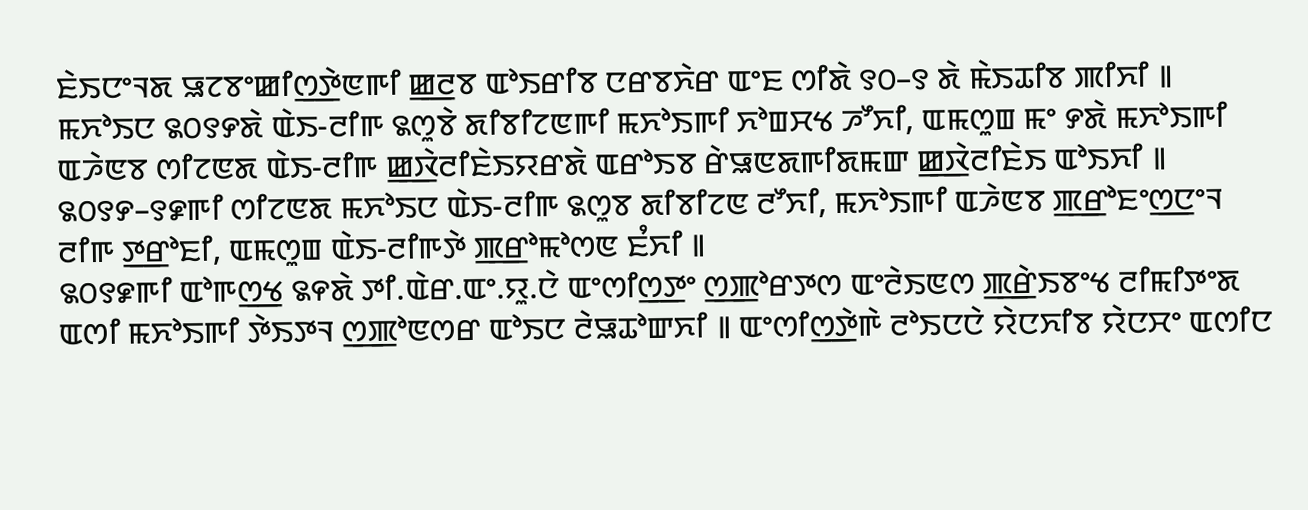ꯐꯥꯏꯅꯦꯜꯗ ꯎꯖꯕꯦꯀꯤꯁ꯭ꯇꯥꯟꯒꯤ ꯀ꯭ꯂꯕ ꯑꯣꯏꯔꯤꯕ ꯅꯔꯕꯈꯥꯔ ꯑꯦꯐ ꯁꯤꯗꯥ ꯱꯰–꯱ ꯗꯥ ꯃꯥꯏꯊꯤꯕ ꯄꯤꯈꯤ ꯫ ꯃꯈꯣꯏꯅ ꯲꯰꯱꯸ꯗꯥ ꯑꯥꯏ-ꯂꯤꯒ ꯲ꯁꯨꯕꯥ ꯗꯤꯕꯤꯖꯟꯒꯤ ꯃꯈꯣꯏꯒꯤ ꯈꯣꯡꯆꯠ ꯍꯧꯈꯤ, ꯑꯃꯁꯨꯡ ꯃꯦ ꯸ꯗꯥ ꯃꯈꯣꯏꯒꯤ ꯑꯍꯥꯟꯕ ꯁꯤꯖꯟꯗ ꯑꯥꯏ-ꯂꯤꯒ ꯀ꯭ꯋꯥꯂꯤꯐꯥꯏꯌꯔꯗꯥ ꯑꯔꯣꯏꯕ ꯔꯥꯎꯟꯗꯒꯤꯗꯃꯛ ꯀ꯭ꯋꯥꯂꯤꯐꯥꯏ ꯑꯣꯏꯈꯤ ꯫
꯲꯰꯱꯸–꯱꯹ꯒꯤ ꯁꯤꯖꯟꯗ ꯃꯈꯣꯏꯅ ꯑꯥꯏ-ꯂꯤꯒ ꯲ꯁꯨꯕ ꯗꯤꯕꯤꯖꯟ ꯂꯧꯈꯤ, ꯃꯈꯣꯏꯒꯤ ꯑꯍꯥꯟꯕ ꯄ꯭ꯔꯣꯐꯦꯁ꯭ꯅꯦꯜ ꯂꯤꯒ ꯇ꯭ꯔꯣꯐꯤ, ꯑꯃꯁꯨꯡ ꯑꯥꯏ-ꯂꯤꯒꯇꯥ ꯄ꯭ꯔꯣꯃꯣꯁꯟ ꯐꯪꯈꯤ ꯫
꯲꯰꯱꯹ꯒꯤ ꯑꯣꯒꯁ꯭ꯠ ꯲꯵ꯗꯥ ꯇꯤ.ꯑꯥꯔ.ꯑꯦ.ꯌꯨ.ꯅꯥ ꯑꯦꯁꯤꯁ꯭ꯇꯦ ꯁ꯭ꯄꯣꯔꯇꯁ ꯑꯦꯂꯥꯏꯟꯁ ꯄ꯭ꯔꯥꯏꯕꯦꯠ ꯂꯤꯃꯤꯇꯦꯗ ꯑꯁꯤ ꯃꯈꯣꯏꯒꯤ ꯇꯥꯏꯇꯜ ꯁ꯭ꯄꯣꯟꯁꯔ ꯑꯣꯏꯅ ꯂꯥꯎꯊꯣꯛꯈꯤ ꯫ ꯑꯦꯁꯤꯁ꯭ꯇꯥꯒꯥ ꯂꯣꯏꯅꯅꯥ ꯌꯥꯅꯈꯤꯕ ꯌꯥꯅꯆꯦ ꯑꯁꯤꯅ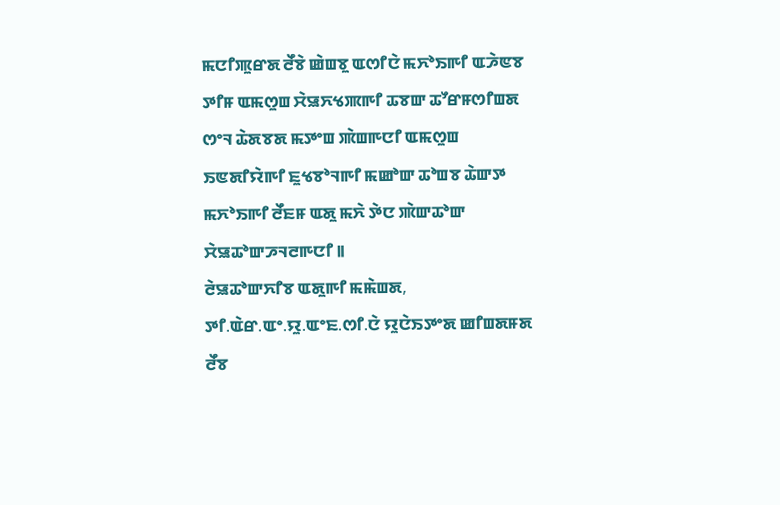ꯃꯅꯤꯄꯨꯔꯗ ꯂꯩꯕꯥ ꯀꯥꯡꯕꯨ ꯑꯁꯤꯅꯥ ꯃꯈꯣꯏꯒꯤ ꯑꯍꯥꯟꯕ ꯇꯤꯝ ꯑꯃꯁꯨꯡ ꯆꯥꯎꯈꯠꯄꯒꯤ ꯊꯕꯛ ꯊꯧꯔꯝꯁꯤꯡꯗ ꯁꯦꯜ ꯊꯥꯗꯕꯗ ꯃꯇꯦꯡ ꯄꯥꯡꯒꯅꯤ ꯑꯃꯁꯨꯡ ꯏꯟꯗꯤꯌꯥꯒꯤ ꯐꯨꯠꯕꯣꯜꯒꯤ ꯃꯀꯣꯛ ꯊꯣꯡꯕ ꯊꯥꯛꯇ ꯃꯈꯣꯏꯒꯤ ꯂꯩꯐꯝ ꯑꯗꯨ ꯃꯈꯥ ꯇꯥꯅ ꯄꯥꯛꯊꯣꯛ ꯆꯥꯎꯊꯣꯛꯍꯜꯂꯒꯅꯤ ꯫
ꯂꯥꯎꯊꯣꯛꯈꯤꯕ ꯑꯗꯨꯒꯤ ꯃꯃꯥꯡꯗ, ꯇꯤ.ꯑꯥꯔ.ꯑꯦ.ꯌꯨ.ꯑꯦꯐ.ꯁꯤ.ꯅꯥ ꯌꯨꯅꯥꯏꯇꯦꯗ ꯀꯤꯡꯗꯝꯗ ꯂꯩꯕ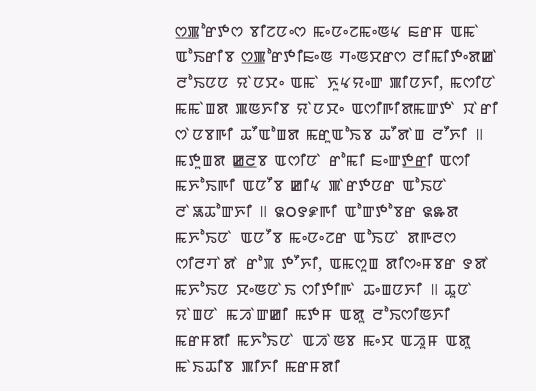ꯁ꯭ꯄꯣꯔꯇꯁ ꯕꯤꯖꯅꯦꯁ ꯃꯦꯅꯦꯖꯃꯦꯟꯠ ꯐꯔꯝ ꯑꯃꯥ ꯑꯣꯏꯔꯤꯕ ꯁ꯭ꯄꯣꯔꯇꯤꯐꯦꯟ ꯚꯦꯟꯆꯔꯁ ꯂꯤꯃꯤꯇꯦꯗꯀꯥ ꯂꯣꯏꯅꯅ ꯌꯥꯅꯆꯦ ꯑꯃꯥ ꯈꯨꯠꯌꯦꯛ ꯄꯤꯅꯈꯤ, ꯃꯁꯤꯅꯥ ꯃꯃꯥꯡꯗ ꯄꯟꯈꯤꯕ ꯌꯥꯅꯆꯦ ꯑꯁꯤꯒꯤꯗꯃꯛꯇꯥ ꯋꯥꯔꯤ ꯁꯥꯅꯕꯒꯤ ꯊꯧꯑꯣꯡꯗ ꯃꯔꯨꯑꯣꯏꯕ ꯊꯧꯗꯥꯡ ꯂꯧꯈꯤ ꯫ ꯃꯇꯨꯡꯗ ꯀ꯭ꯂꯕ ꯑꯁꯤꯅꯥ ꯔꯣꯃꯤ ꯐꯦꯛꯇ꯭ꯔꯤ ꯑꯁꯤ ꯃꯈꯣꯏꯒꯤ ꯑꯅꯧꯕ ꯀꯤꯠ ꯄꯥꯔꯇꯅꯔ ꯑꯣꯏꯅꯥ ꯂꯥꯎꯊꯣꯛꯈꯤ ꯫ ꯲꯰꯱꯹ꯒꯤ ꯑꯣꯛꯇꯣꯕꯔ ꯲꯳ꯗ ꯃꯈꯣꯏꯅꯥ ꯑꯅꯧꯕ ꯃꯦꯅꯦꯖꯔ ꯑꯣꯏꯅꯥ ꯗꯒꯂꯁ ꯁꯤꯂꯚꯥꯗꯥ ꯔꯣꯞ ꯇꯧꯈꯤ, ꯑꯃꯁꯨꯡ ꯗꯤꯁꯦꯝꯕꯔ ꯱ꯗꯥ ꯃꯈꯣꯏꯅ ꯆꯦꯟꯅꯥꯏ ꯁꯤꯇꯤꯒꯥ ꯊꯦꯡꯅꯈꯤ ꯫ ꯊꯨꯅꯥ ꯌꯥꯡꯅꯥ ꯃꯍꯥꯛꯀꯤ ꯃꯇꯝ ꯑꯗꯨ ꯂꯣꯏꯁꯤꯟꯈꯤ ꯃꯔꯝꯗꯤ ꯃꯈꯣꯏꯅꯥ ꯑꯍꯥꯟꯕ ꯃꯦꯆ ꯑꯍꯨꯝ ꯑꯗꯨ ꯃꯥꯏꯊꯤꯕ ꯄꯤꯈꯤ ꯃꯔꯝꯗꯤ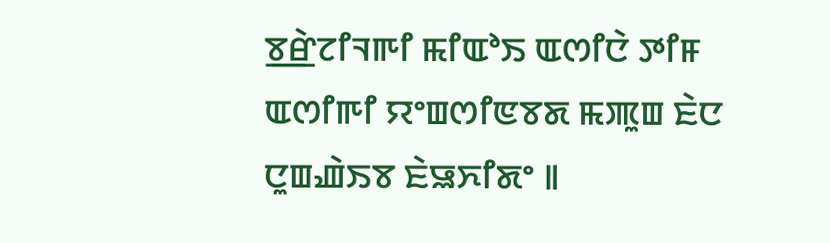ꯕ꯭ꯔꯥꯖꯤꯜꯒꯤ ꯃꯤꯑꯣꯏ ꯑꯁꯤꯅꯥ ꯇꯤꯝ ꯑꯁꯤꯒꯤ ꯌꯦꯡꯁꯤꯟꯕꯗ ꯃꯄꯨꯡ ꯐꯥꯅ ꯅꯨꯡꯉꯥꯏꯕ ꯐꯥꯎꯈꯤꯗꯦ ꯫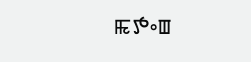ꯃꯇꯦꯡ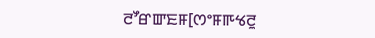ꯂꯧꯔꯛꯐꯝ[ꯁꯦꯝꯒꯠꯂꯨ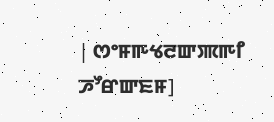| ꯁꯦꯝꯒꯠꯂꯛꯄꯒꯤ ꯍꯧꯔꯛꯐꯝ]